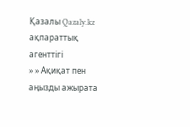Қазалы Qazaly.kz ақпараттық агенттігі
» » Ақиқат пен аңызды ажырата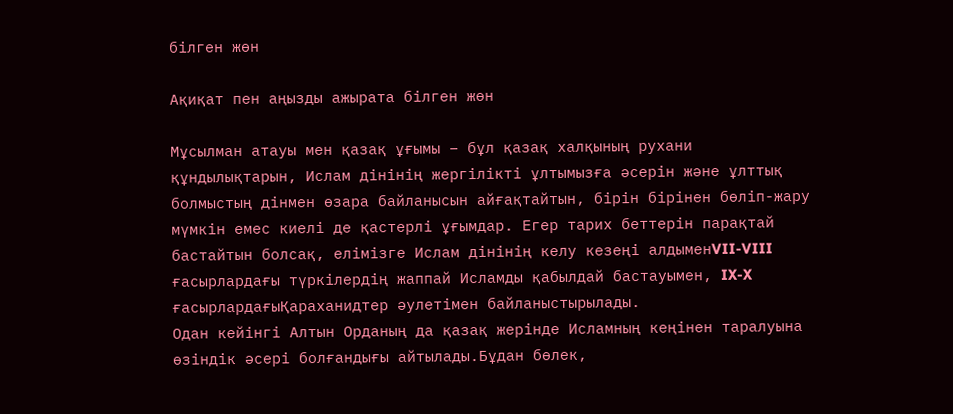білген жөн

Ақиқат пен аңызды ажырата білген жөн

Мұсылман атауы мен қазақ ұғымы – бұл қазақ халқының рухани құндылықтарын, Ислам дінінің жергілікті ұлтымызға әсерін және ұлттық болмыстың дінмен өзара байланысын айғақтайтын, бірін бірінен бөліп-жару мүмкін емес киелі де қастерлі ұғымдар. Егер тарих беттерін парақтай бастайтын болсақ, елімізге Ислам дінінің келу кезеңі алдыменVII-VIII ғасырлардағы түркілердің жаппай Исламды қабылдай бастауымен, IX-X ғасырлардағыҚараханидтер әулетімен байланыстырылады.
Одан кейінгі Алтын Орданың да қазақ жерінде Исламның кеңінен таралуына өзіндік әсері болғандығы айтылады.Бұдан бөлек,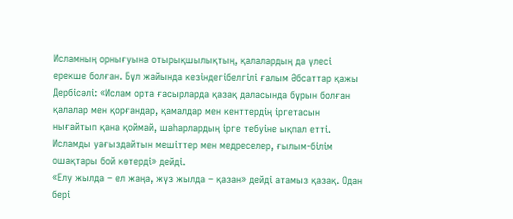Исламның орнығуына отырықшылықтың, қалалардың да үлесі ерекше болған. Бұл жайында кезіндегібелгілі ғалым Әбсаттар қажы Дербісәлі: «Ислам орта ғасырларда қазақ даласында бұрын болған қалалар мен қорғандар, қамалдар мен кенттердің іргетасын нығайтып қана қоймай, шаһарлардың ірге тебуіне ықпал етті. Исламды уағыздайтын мешіттер мен медреселер, ғылым-білім ошақтары бой көтерді» дейді.
«Елу жылда – ел жаңа, жүз жылда – қазан» дейді атамыз қазақ. Одан бері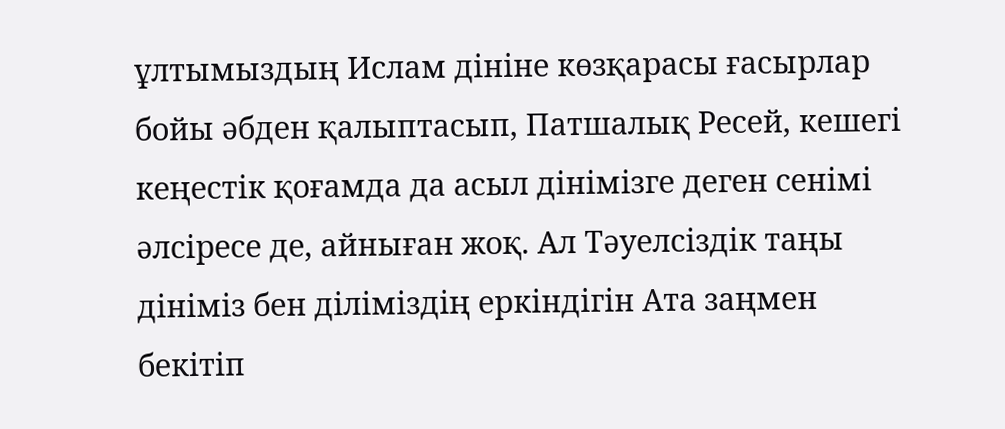ұлтымыздың Ислам дініне көзқарасы ғасырлар бойы әбден қалыптасып, Патшалық Ресей, кешегі кеңестік қоғамда да асыл дінімізге деген сенімі әлсіресе де, айныған жоқ. Ал Тәуелсіздік таңы дініміз бен діліміздің еркіндігін Ата заңмен бекітіп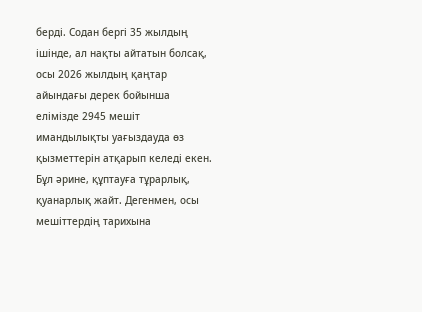берді. Содан бергі 35 жылдың ішінде, ал нақты айтатын болсақ, осы 2026 жылдың қаңтар айындағы дерек бойынша елімізде 2945 мешіт имандылықты уағыздауда өз қызметтерін атқарып келеді екен.
Бұл әрине, құптауға тұрарлық, қуанарлық жайт. Дегенмен, осы мешіттердің тарихына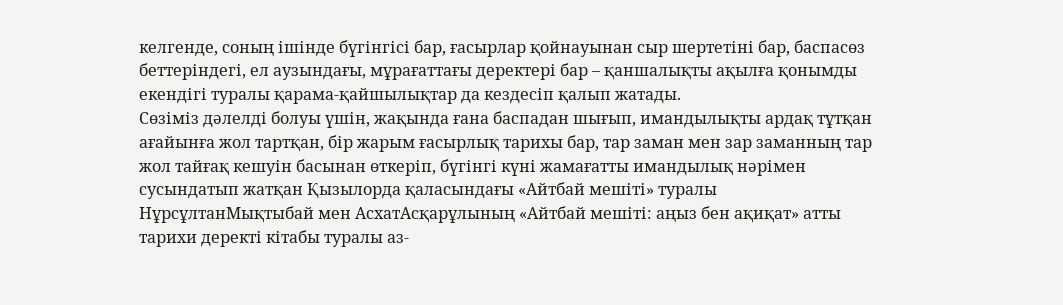келгенде, соның ішінде бүгінгісі бар, ғасырлар қойнауынан сыр шертетіні бар, баспасөз беттеріндегі, ел аузындағы, мұрағаттағы деректері бар – қаншалықты ақылға қонымды екендігі туралы қарама-қайшылықтар да кездесіп қалып жатады.
Сөзіміз дәлелді болуы үшін, жақында ғана баспадан шығып, имандылықты ардақ тұтқан ағайынға жол тартқан, бір жарым ғасырлық тарихы бар, тар заман мен зар заманның тар жол тайғақ кешуін басынан өткеріп, бүгінгі күні жамағатты имандылық нәрімен сусындатып жатқан Қызылорда қаласындағы «Айтбай мешіті» туралы НұрсұлтанМықтыбай мен АсхатАсқарұлының «Айтбай мешіті: аңыз бен ақиқат» атты тарихи деректі кітабы туралы аз-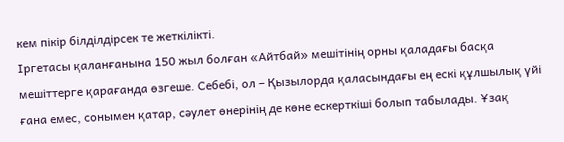кем пікір білділдірсек те жеткілікті.
Іргетасы қаланғанына 150 жыл болған «Айтбай» мешітінің орны қаладағы басқа мешіттерге қарағанда өзгеше. Себебі, ол – Қызылорда қаласындағы ең ескі құлшылық үйі ғана емес, сонымен қатар, сәулет өнерінің де көне ескерткіші болып табылады. Ұзақ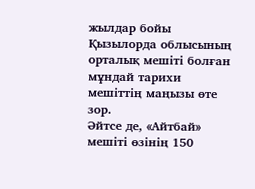жылдар бойы Қызылорда облысының орталық мешіті болған мұндай тарихи мешіттің маңызы өте зор.
Әйтсе де, «Айтбай» мешіті өзінің 150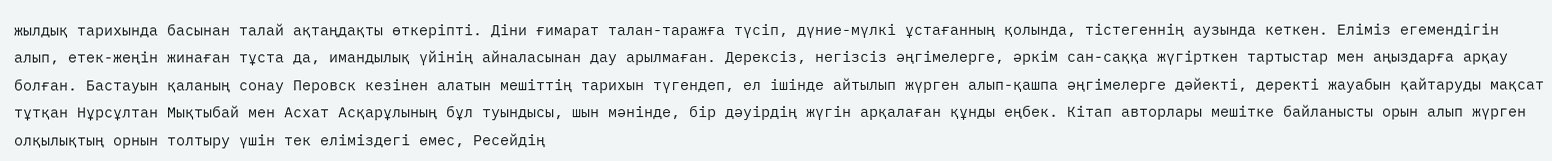жылдық тарихында басынан талай ақтаңдақты өткеріпті. Діни ғимарат талан-таражға түсіп, дүние-мүлкі ұстағанның қолында, тістегеннің аузында кеткен. Еліміз егемендігін алып, етек-жеңін жинаған тұста да, имандылық үйінің айналасынан дау арылмаған. Дерексіз, негізсіз әңгімелерге, әркім сан-саққа жүгірткен тартыстар мен аңыздарға арқау болған. Бастауын қаланың сонау Перовск кезінен алатын мешіттің тарихын түгендеп, ел ішінде айтылып жүрген алып-қашпа әңгімелерге дәйекті, деректі жауабын қайтаруды мақсат тұтқан Нұрсұлтан Мықтыбай мен Асхат Асқарұлының бұл туындысы, шын мәнінде, бір дәуірдің жүгін арқалаған құнды еңбек. Кітап авторлары мешітке байланысты орын алып жүрген олқылықтың орнын толтыру үшін тек еліміздегі емес, Ресейдің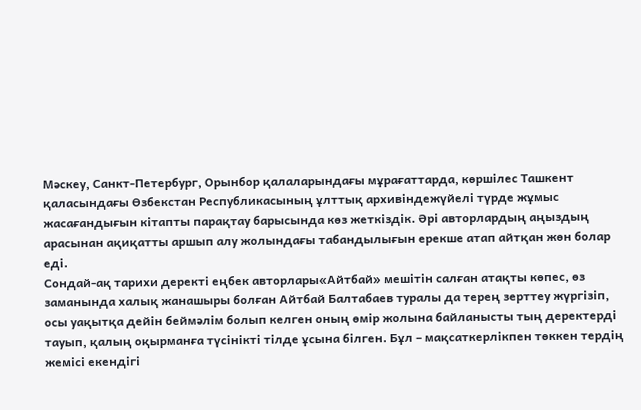Мәскеу, Санкт-Петербург, Орынбор қалаларындағы мұрағаттарда, көршілес Ташкент қаласындағы Өзбекстан Республикасының ұлттық архивіндежүйелі түрде жұмыс жасағандығын кітапты парақтау барысында көз жеткіздік. Әрі авторлардың аңыздың арасынан ақиқатты аршып алу жолындағы табандылығын ерекше атап айтқан жөн болар еді.
Сондай-ақ тарихи деректі еңбек авторлары«Айтбай» мешітін салған атақты көпес, өз заманында халық жанашыры болған Айтбай Балтабаев туралы да терең зерттеу жүргізіп, осы уақытқа дейін беймәлім болып келген оның өмір жолына байланысты тың деректерді тауып, қалың оқырманға түсінікті тілде ұсына білген. Бұл – мақсаткерлікпен төккен тердің жемісі екендігі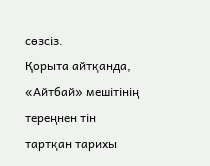сөзсіз.
Қорыта айтқанда, «Айтбай» мешітінің тереңнен тін тартқан тарихы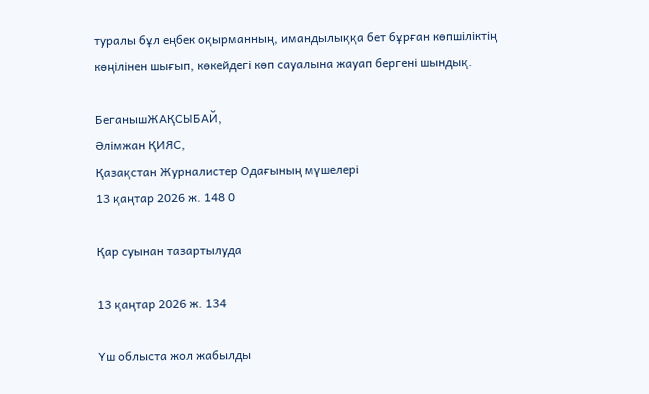туралы бұл еңбек оқырманның, имандылыққа бет бұрған көпшіліктің көңілінен шығып, көкейдегі көп сауалына жауап бергені шындық.

БеганышЖАҚСЫБАЙ,
Әлімжан ҚИЯС,
Қазақстан Журналистер Одағының мүшелері
13 қаңтар 2026 ж. 148 0

Қар суынан тазартылуда

13 қаңтар 2026 ж. 134

Үш облыста жол жабылды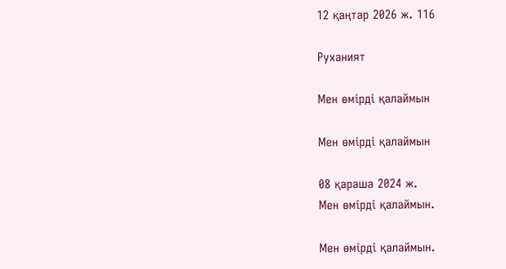12 қаңтар 2026 ж. 116

Руханият

Мен өмірді қалаймын

Мен өмірді қалаймын

08 қараша 2024 ж.
Мен өмірді қалаймын.

Мен өмірді қалаймын.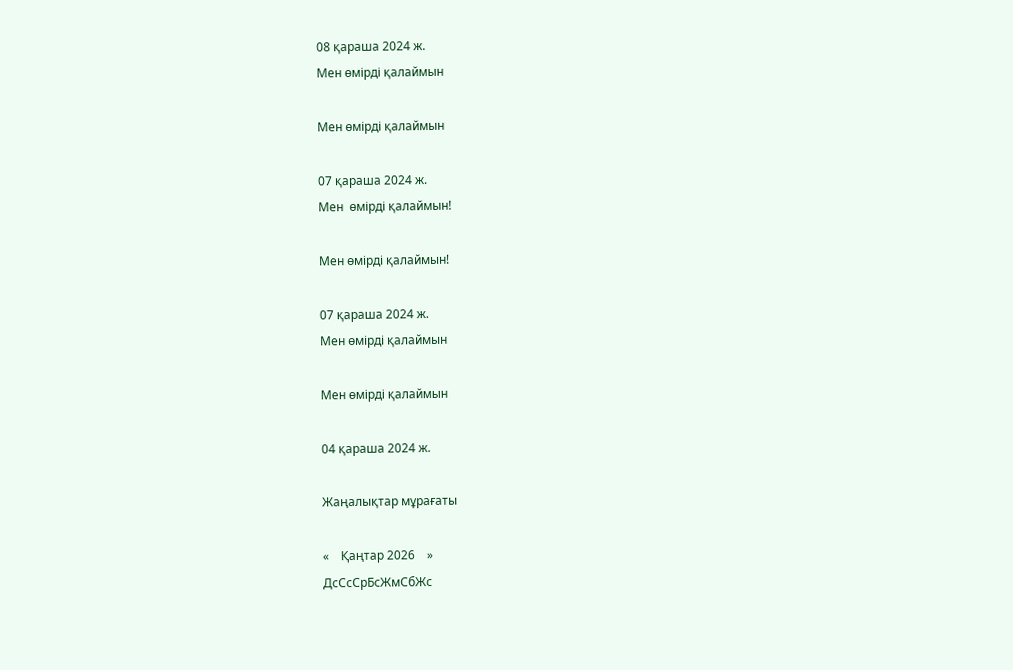08 қараша 2024 ж.
Мен өмірді қалаймын

Мен өмірді қалаймын

07 қараша 2024 ж.
Мен  өмірді қалаймын!

Мен өмірді қалаймын!

07 қараша 2024 ж.
Мен өмірді қалаймын

Мен өмірді қалаймын

04 қараша 2024 ж.

Жаңалықтар мұрағаты

«    Қаңтар 2026    »
ДсСсСрБсЖмСбЖс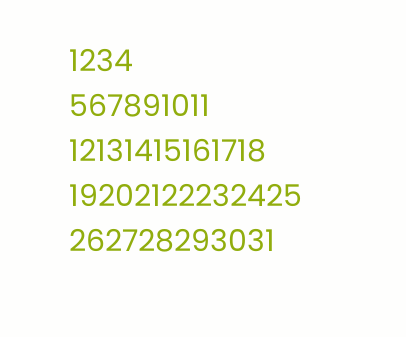1234
567891011
12131415161718
19202122232425
262728293031